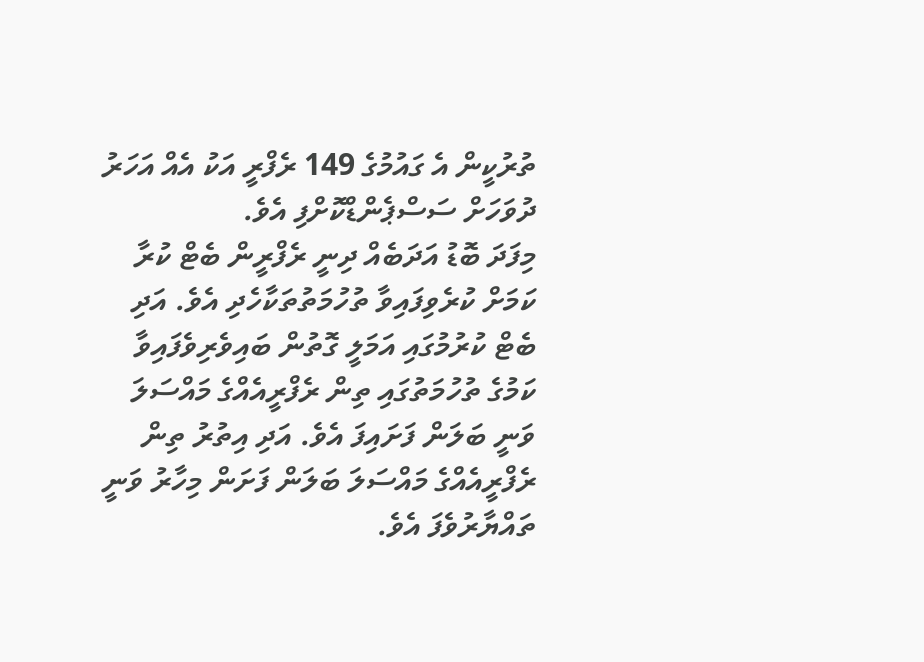ތުރުކީން އެ ގައުމުގެ 149 ރެފްރީ އަކު އެއް އަހަރު ދުވަހަށް ސަސްޕެންޑްކޮށްފި އެވެ.
މިފަދަ ބޮޑު އަދަބެއް ދިނީ ރެފްރީން ބެޓް ކުރާ ކަމަށް ކުރެވިފައިވާ ތުހުމަތުތަކާހެދި އެވެ. އަދި ބެޓް ކުރުމުގައި އަމަލީ ގޮތުން ބައިވެރިވެފައިވާ ކަމުގެ ތުހުމަތުގައި ތިން ރެފްރީއެއްގެ މައްސަލަ ވަނީ ބަލަން ފަށައިފަ އެވެ. އަދި އިތުރު ތިން ރެފްރީއެއްގެ މައްސަލަ ބަލަން ފަށަން މިހާރު ވަނީ ތައްޔާރުވެފަ އެވެ.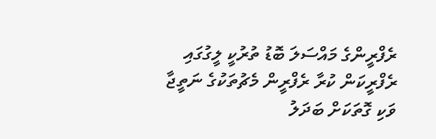ރެފްރީންގެ މައްސަލަ ބޮޑު ތުރުކީ ލީގުގައި ރެފްރީކަން ކުރާ ރެފްރީން މެޗުތަކުގެ ނަތީޖާ ވަކި ގޮތަކަށް ބަދަލު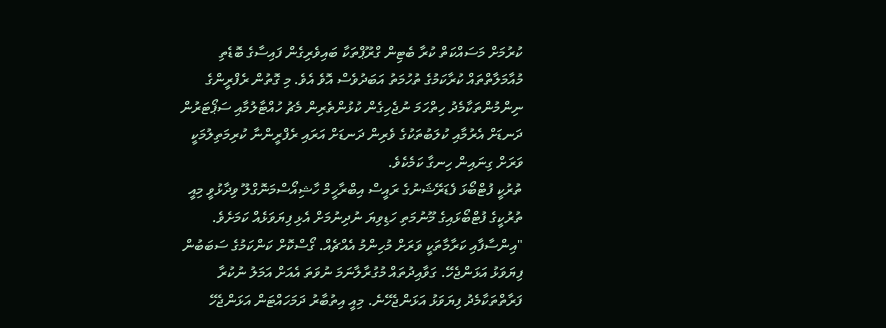ކުރުމަށް މަސައްކަތް ކުރާ ބެޓިން ގްރޫޕްތަކާ ބައިވެރިގެން ފައިސާގެ ބޮޑެތި މުއާމަލާތްތައް ކުރާކަމުގެ ތުހުމަތު އަބަދުވެސް އޮވެ އެވެ. މި ގޮތުން ރެފްރީންގެ ނިންމުންތަކާމެދު ހިތްހަމަ ނުޖެހިގެން ކުޅުންތެރިން މެޗު ހުއްޓާލުމާއި ސަޕޯޓަރުން ދަނޑަށް އެރުމާއި ކުލަބުތަކުގެ ވެރިން ދަނޑަށް އަރައި ރެފްރީންނާ ކުރިމަތިލުމަކީ ވަރަށް ގިނައިން ހިނގާ ކަމެކެވެ.
ތުރުކީ ފުޓްބޯޅަ ފެޑަރޭޝަނުގެ ރައީސް އިބްރާހީމް ހާޝިއޯސްމަނޮގްލޫ ވިދާޅުވީ މިއީ ތުރުކީގެ ފުޓްބޯޅައިގެ މޫނުމަތި ހަޑިވިޔަ ނުދިނުމަށް އެޅި ފިޔަވަޅެއް ކަމަށެވެ.
"އިންސާފާއި ކަރާމާތަކީ ވަރަށް މުހިންމު އެއްޗެއް. ގޯސްކޮށް ކަންކަމުގެ ސަބަބުން ފިޔަވަޅު އަޅަންޖެހޭ. ގަވާއިދުތައް މުގުރާލާނަމަ ނުވަތަ އެއަށް އަމަލު ނުކުރާ ފަރާތްތަކާމެދު ފިޔަވަޅު އަޅަންޖެހޭނެ. މިއީ އިތުބާރު ދަމަހައްޓަން އަޅަންޖެހޭ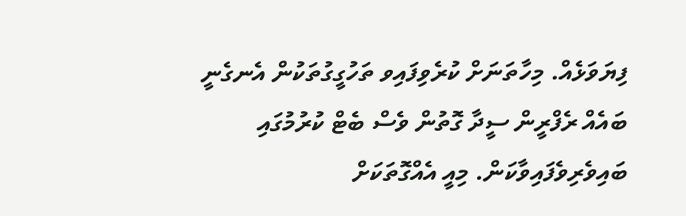ފިޔަވަޅެއް. މިހާތަނަށް ކުރެވިފައިވ ތަހުގީގުތަކުން އެނގެނީ ބައެއް ރެފްރީން ސީދާ ގޮތުން ވެސް ބެޓް ކުރުމުގައި ބައިވެރިވެފައިވާކަން. މިއީ އެއްގޮތަކަށް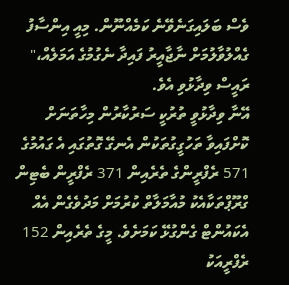ވެސް ބަލައިގަނެވޭނެ ކަމެއްނޫން. މިއީ އިންސާފު ގެއްލުވާލުމަށް ނާޖާއީރު ފައިދާ ނެގުމުގެ އަމަލެއް،" ރައީސް ވިދާޅުވި އެވެ.
އޭނާ ވިދާޅުވީ ތުރުކީ ސަރުކާރުން މިހާތަނަށް ކޮށްފައިވާ ތަހުގީގުތަކުން އެނގޭ ގޮތުގައި އެ ގައުމުގެ 571 ރެފްރީންގެ ތެރެއިން 371 ރެފްރީން ބެޓިން ގްރޫޕްތަކާއެކު މުއާމަލާތް ކުރުމަށް މަދުވެގެން އެއް އެކައުންޓް ގެންގުޅޭ ކަމަށެވެ. މީގެ ތެރެއިން 152 ރެފްރީއަކު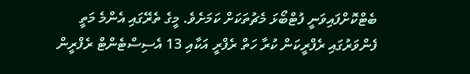ބެޓްކޮށްފައިވަނީ ފުޓްބޯޅަ މެޗުތަކަށް ކަމަށެވެ. މީގެ ތެރޭގައި އެންމެ މަތީ ފެންވަރުގައި ރެފްރީކަން ކުރާ ހަތް ރެފްރީ އަކާއި 13 އެސިސްޓެންޓް ރެފްރީން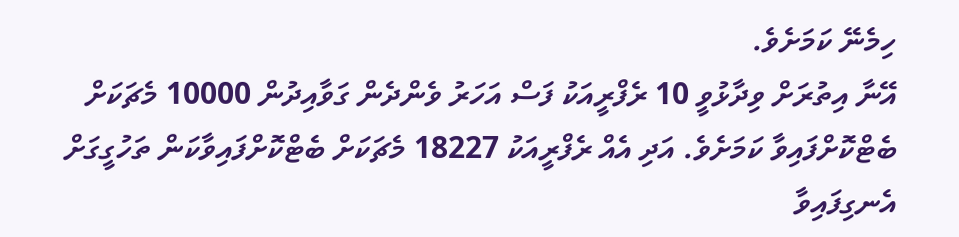ހިމެނޭ ކަމަށެވެ.
އޭނާ އިތުރަށް ވިދާޅުވީ 10 ރެފްރީއަކު ފަސް އަހަރު ވެންދެން ގަވާއިދުން 10000 މެޗަކަށް ބެޓްކޮށްފައިވާ ކަމަށެވެ. އަދި އެއް ރެފްރީއަކު 18227 މެޗަކަށް ބެޓްކޮށްފައިވާކަން ތަހުގީގަށް އެނގިފައިވާ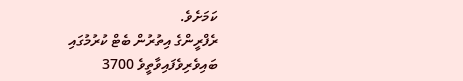ކަމަށެވެ.
ރެފްރީންގެ އިތުރުން ބެޓް ކުރުމުގައި ބައިވެރިވެފައިވާތީވެ 3700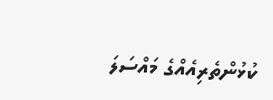ކުޅުންތެރިއެއްގެ މައްސަލަ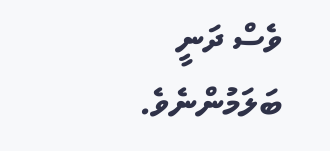ވެސް ދަނީ ބަލަމުންނެވެ.